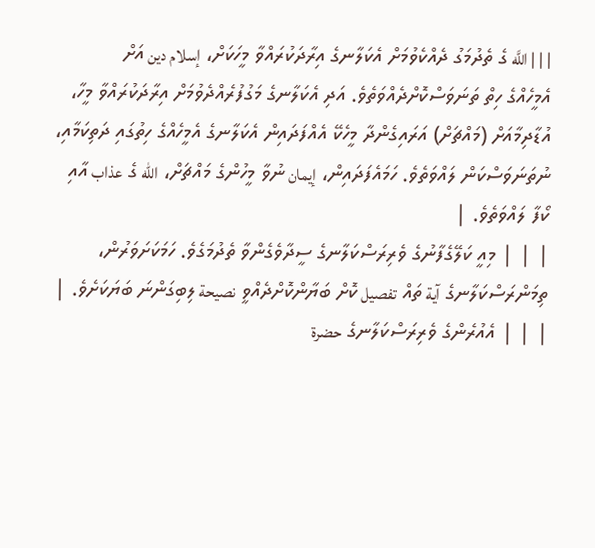| | | اللَّه ގެ ތެދުމަގު ދެއްކެވުމަށް އެކަލާނގެ އިރާދަކުރައްވާ މީހަކަށް، إسلام دين އަށް އެމީހެއްގެ ހިތް ތަނަވަސްކޮށްދެއްވަތެވެ. އަދި އެކަލާނގެ މަގުފުރެއްދެވުމަށް އިރާދަކުރައްވާ މީހާ، އުޑާދިމާއަށް (މައްޗަށް) އަރައިގެންދާ މީހެކޭ އެއްފަދައިން އެކަލާނގެ އެމީހެއްގެ ހިތުގައި ދަތިކަމާއި، ނުތަނަވަސްކަން ލައްވަތެވެ. ހަމައެފަދައިން، إيمان ނުވާ މީހުންގެ މައްޗަށް، اللّه ގެ عذاب އާއި ކޯފާ ލައްވަތެވެ. |
| | | މިއީ ކަލޭގެފާނުގެ ވެރިރަސްކަލާނގެ ސީދާވެގެންވާ ތެދުމަގެވެ. ހަމަކަށަވަރުން، ތިމަންރަސްކަލާނގެ آية ތައް تفصيل ކޮށް ބަޔާންކޮށްދެއްވީ نصيحة ލިބިގަންނަ ބަޔަކަށެވެ. |
| | | އެއުރެންގެ ވެރިރަސްކަލާނގެ حضرة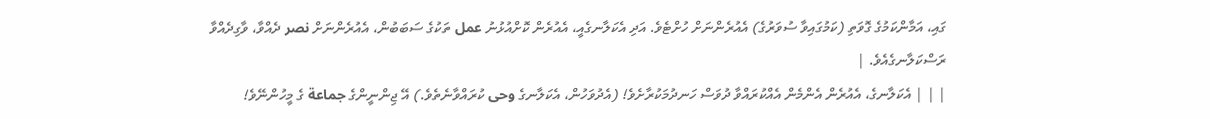ގައި، އަމާންކަމުގެ ގޮވަތި (ކަމުގައިވާ ސުވަރުގެ) އެއުރެންނަށް ހުށްޓެވެ. އަދި އެކަލާނގެއީ، އެއުރެން ކޮށްއުޅުނު عمل ތަކުގެ ސަބަބުން، އެއުރެންނަށް نصر ދެއްވާ، ވާގިދެއްވާ ރަސްކަލާނގެއެވެ. |
| | | އެކަލާނގެ، އެއުރެން އެންމެން އެއްކުރައްވާ ދުވަސް ހަނދުމަކުރާށެވެ! (އެދުވަހުން، އެކަލާނގެ وحى ކުރައްވާނެތެވެ.) އޭ ޖިންނީންގެ جماعة ގެ މީހުންނޭވެ!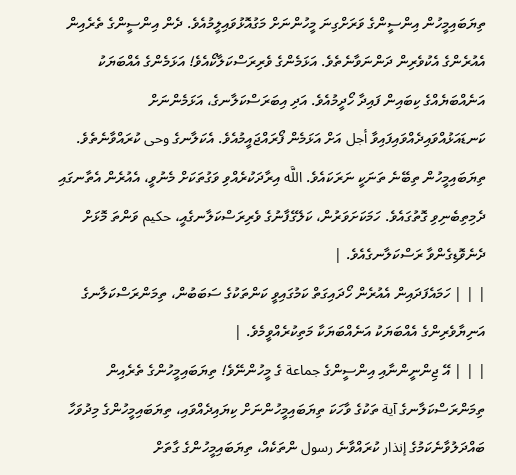ތިޔަބައިމީހުން އިންސީންގެ ވަރަށްގިނަ މީހުންނަށް މަގުއޮޅުވައިލީމުއެވެ. ދެން އިންސީންގެ ތެރެއިން އެއުރެންގެ އެކުވެރިން ދަންނަވާނެތެވެ. އަޅަމެންގެ ވެރިރަސްކަލާކޯއެވެ! އަޅަމެންގެ އެއްބަޔަކު އަނެއްބަޔެއްގެ ކިބައިން ފައިދާ ހޯދީމުއެވެ. އަދި އިބަރަސްކަލާނގެ، އަޅަމެންނަށް ކަނޑައަޅުއްވައިދެއްވައިފައިވާ أجل އަށް އަޅަމެން ފޯރައްޖައީމުއެވެ. އެކަލާނގެ وحى ކުރައްވާނެތެވެ. ތިޔަބައިމީހުން ތިބޭނެ ތަނަކީ ނަރަކައެވެ. اللَّه އިރާދަކުރެއްވި ވަގުތަކަށް މެނުވީ، އެއުރެން އެތާނގައި ދެމިތިބެނިވި ގޮތުގައެވެ. ހަމަކަށަވަރުން، ކަލޭގެފާނުގެ ވެރިރަސްކަލާނގެއީ، حكيم ވަންތަ މޮޅަށް ދެނެވޮޑިގެންވާ ރަސްކަލާނގެއެވެ. |
| | | ހަމައެފަދައިން އެއުރެން ހޯދައިގަތް ކަމުގައިވީ ކަންތަކުގެ ސަބަބުން، ތިމަންރަސްކަލާނގެ އަނިޔާވެރިންގެ އެއްބަޔަކު އަނެއްބަޔަކާ މަތިކުރެއްވީމެވެ. |
| | | އޭ ޖިންނީންނާއި އިންސީންގެ جماعة ގެ މީހުންނޭވެ! ތިޔަބައިމީހުންގެ ތެރެއިން ތިމަންރަސްކަލާނގެ آية ތަކުގެ ވާހަކަ ތިޔަބައިމީހުންނަށް ކިޔައިދެއްވައި، ތިޔަބައިމީހުންގެ މިދުވަހާ ބައްދަލުވާނެކަމުގެ إنذار ކުރައްވާނެ رسول ންތަކެއް، ތިޔަބައިމީހުންގެ ގާތަށް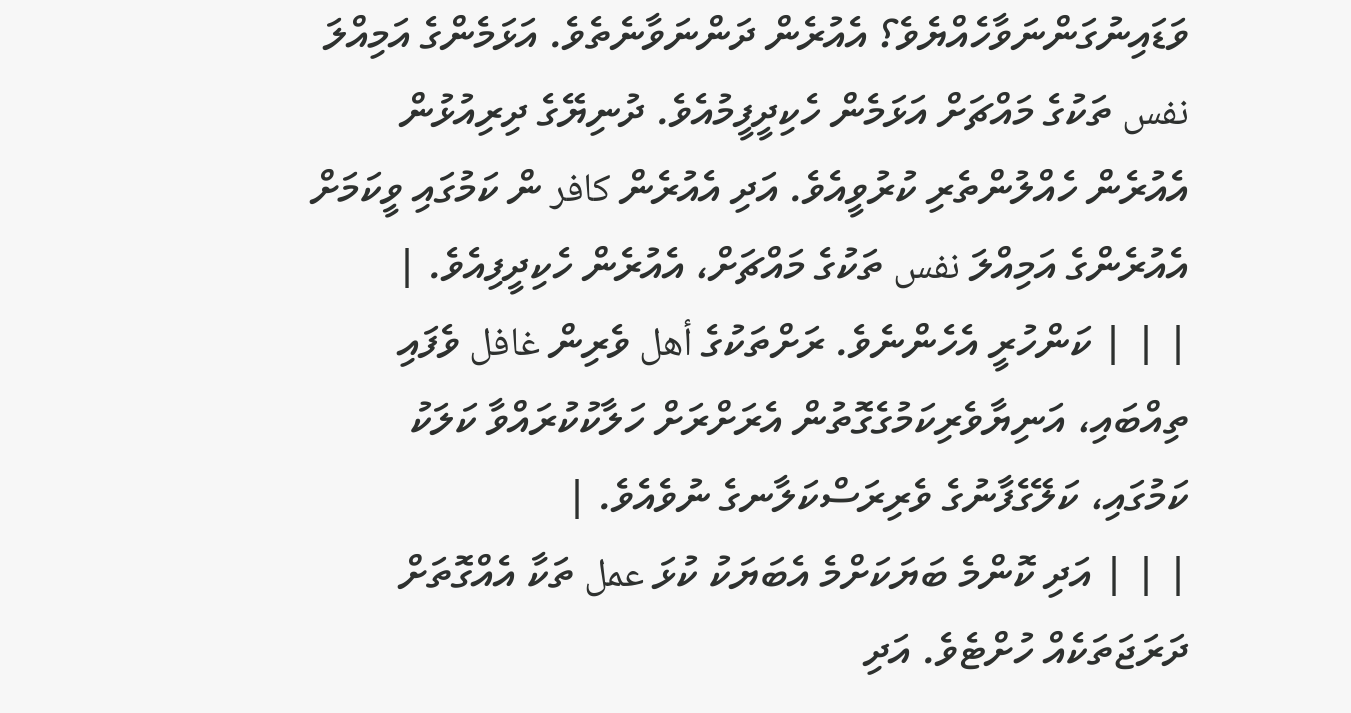ވަޑައިނުގަންނަވާހެއްޔެވެ؟ އެއުރެން ދަންނަވާނެތެވެ. އަޅަމެންގެ އަމިއްލަ نفس ތަކުގެ މައްޗަށް އަޅަމެން ހެކިދީފީމުއެވެ. ދުނިޔޭގެ ދިރިއުޅުން އެއުރެން ހެއްލުންތެރި ކުރުވީއެވެ. އަދި އެއުރެން كافر ން ކަމުގައި ވީކަމަށް އެއުރެންގެ އަމިއްލަ نفس ތަކުގެ މައްޗަށް، އެއުރެން ހެކިދީފިއެވެ. |
| | | ކަންހުރީ އެހެންނެވެ. ރަށްތަކުގެ أهل ވެރިން غافل ވެފައި ތިއްބައި، އަނިޔާވެރިކަމުގެގޮތުން އެރަށްރަށް ހަލާކުކުރައްވާ ކަލަކު ކަމުގައި، ކަލޭގެފާނުގެ ވެރިރަސްކަލާނގެ ނުވެއެވެ. |
| | | އަދި ކޮންމެ ބަޔަކަށްމެ އެބަޔަކު ކުޅަ عمل ތަކާ އެއްގޮތަށް ދަރަޖަތަކެއް ހުށްޓެވެ. އަދި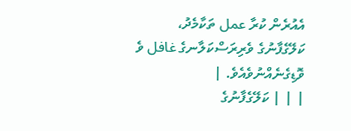އެއުރެން ކުރާ عمل ތަކާމެދު، ކަލޭގެފާނުގެ ވެރިރަސްކަލާނގެ غافل ވެ ވޮޑިގެނެއްނުވެއެވެ. |
| | | ކަލޭގެފާނުގެ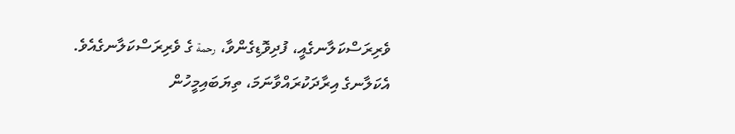ވެރިރަސްކަލާނގެއީ، ފުދިވޮޑިގެންވާ، رحمة ގެ ވެރިރަސްކަލާނގެއެވެ. އެކަލާނގެ އިރާދަކުރައްވާނަމަ، ތިޔަބައިމީހުން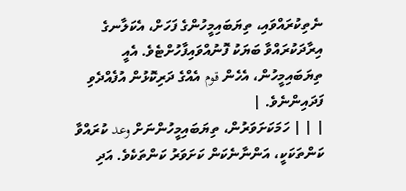ނެތިކުރައްވައި، ތިޔަބައިމީހުންގެ ފަހަށް، އެކަލާނގެ އިރާދަކުރައްވާ ބަޔަކު ފޮނުއްވައިފާހުށްޓެވެ. އެއީ ތިޔަބައިމީހުން، އެހެން قوم އެއްގެ ދަރިކޮޅުން އުފެއްދެވި ފަދައިންނެވެ. |
| | | ހަމަކަށަވަރުން، ތިޔަބައިމީހުންނަށް وعد ކުރައްވާ ކަންތަކަކީ، އަންނާނެކަން ކަށަވަރު ކަންތަކެވެ. އަދި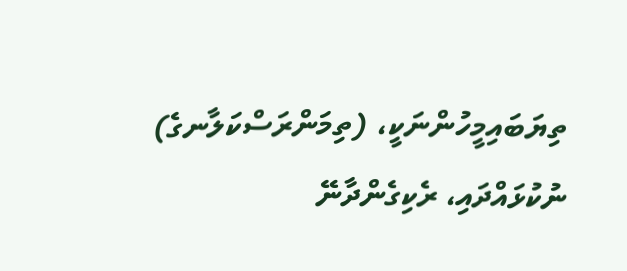ތިޔަބައިމީހުންނަކީ، (ތިމަންރަސްކަލާނގެ) ނުކުޅައްދައި، ރެކިގެންދާނޭ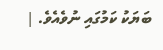ބަޔަކު ކަމުގައި ނުވެއެވެ. |